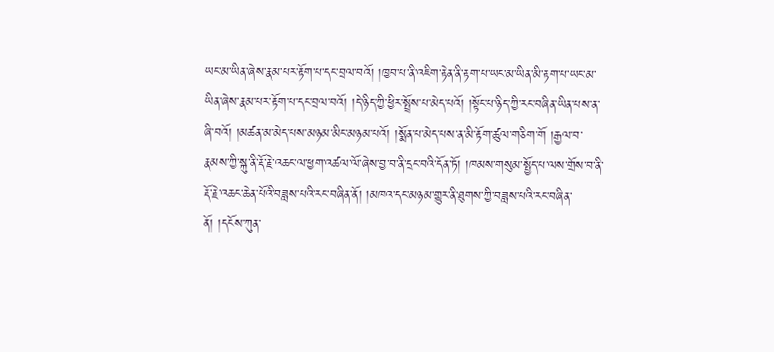ཡང་མ་ཡིན་ཞེས་རྣམ་པར་རྟོག་པ་དང་བྲལ་བའོ། །ཁྱབ་པ་ནི་འཇིག་རྟེན་ནི་རྟག་པ་ཡང་མ་ཡིན་མི་རྟག་པ་ཡང་མ་ཡིན་ཞེས་རྣམ་པར་རྟོག་པ་དང་བྲལ་བའོ། །དེ་ཉིད་ཀྱི་ཕྱིར་སྤྲོས་པ་མེད་པའོ། །སྟོང་པ་ཉིད་ཀྱི་རང་བཞིན་ཡིན་པས་ན་ཞི་བའོ། །མཚན་མ་མེད་པས་མཉམ་མིང་མཉམ་པའོ། །སྨོན་པ་མེད་པས་ན་མི་རྟོག་ཚུལ་གཅིག་གོ །རྒྱལ་བ་རྣམས་ཀྱི་སྐུ་ནི་རྡོ་རྗེ་འཆང་ལ་ཕྱག་འཚལ་ལོ་ཞེས་བྱ་བ་ནི་དྲང་བའི་དོན་ཏོ། །ཁམས་གསུམ་སྤྱོད་པ་ལས་གྲོས་བ་ནི་རྡོ་རྗེ་འཆང་ཆེན་པོའི་བཟླས་པའི་རང་བཞིན་ནོ། །མཁའ་དང་མཉམ་གྱུར་ནི་ཐུགས་ཀྱི་བཟླས་པའི་རང་བཞིན་ནོ། །དངོས་ཀུན་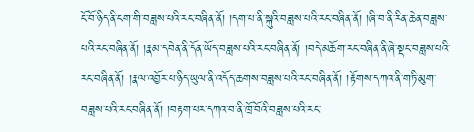ངོ་བོ་ཉིད་ནི་ངག་གི་བཟླས་པའི་རང་བཞིན་ནོ། །དག་པ་ནི་སྐུའི་བཟླས་པའི་རང་བཞིན་ནོ། །ཞི་བ་ནི་རིན་ཆེན་བཟླས་པའི་རང་བཞིན་ནོ། །རྣམ་དབེན་ནི་དོན་ཡོད་བཟླས་པའི་རང་བཞིན་ནོ། །བདེ་མཆོག་རང་བཞིན་ནི་ཞེ་སྡང་བཟླས་པའི་རང་བཞིན་ནོ། །རྣལ་འབྱོར་པ་ཉིད་ཡུལ་ནི་འདོད་ཆགས་བཟླས་པའི་རང་བཞིན་ནོ། །རྟོགས་དཀའ་ནི་གཏི་མུག་བཟླས་པའི་རང་བཞིན་ནོ། །བརྟག་པར་དཀའ་བ་ནི་ཁྲོ་བོའི་བཟླས་པའི་རང་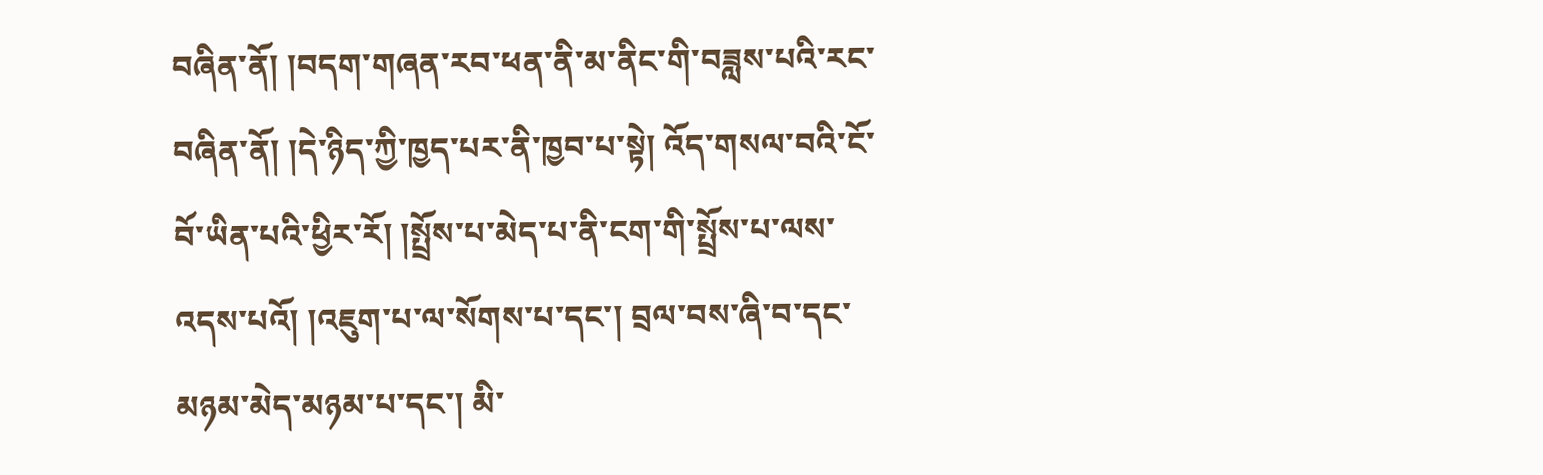བཞིན་ནོ། །བདག་གཞན་རབ་ཕན་ནི་མ་ནིང་གི་བཟླས་པའི་རང་བཞིན་ནོ། །དེ་ཉིད་ཀྱི་ཁྱད་པར་ནི་ཁྱབ་པ་སྟེ། འོད་གསལ་བའི་ངོ་བོ་ཡིན་པའི་ཕྱིར་རོ། །སྤྲོས་པ་མེད་པ་ནི་ངག་གི་སྤྲོས་པ་ལས་འདས་པའོ། །འཇུག་པ་ལ་སོགས་པ་དང་། བྲལ་བས་ཞི་བ་དང་མཉམ་མེད་མཉམ་པ་དང་། མི་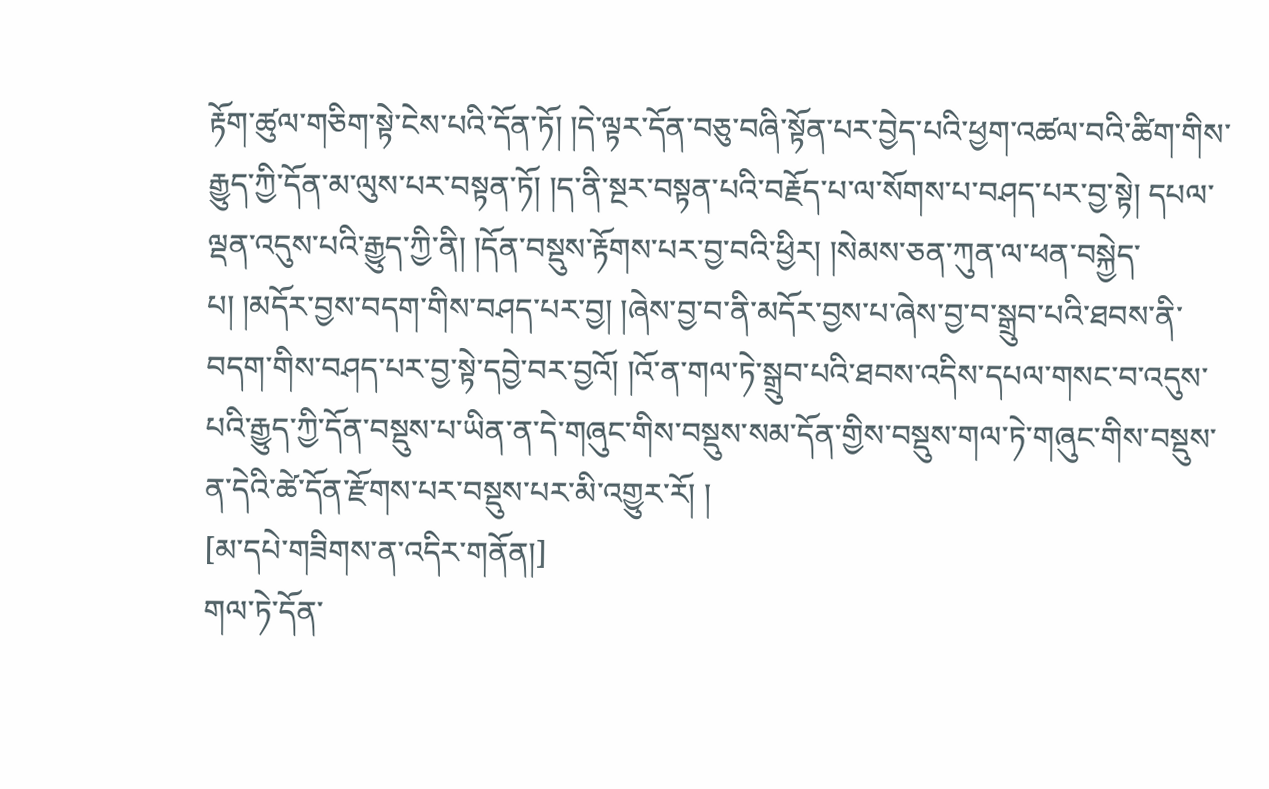རྟོག་ཚུལ་གཅིག་སྟེ་ངེས་པའི་དོན་ཏོ། །དེ་ལྟར་དོན་བཅུ་བཞི་སྟོན་པར་བྱེད་པའི་ཕྱག་འཚལ་བའི་ཚིག་གིས་རྒྱུད་ཀྱི་དོན་མ་ལུས་པར་བསྟན་ཏོ། །ད་ནི་སྔར་བསྟན་པའི་བརྗོད་པ་ལ་སོགས་པ་བཤད་པར་བྱ་སྟེ། དཔལ་ལྡན་འདུས་པའི་རྒྱུད་ཀྱི་ནི། །དོན་བསྡུས་རྟོགས་པར་བྱ་བའི་ཕྱིར། །སེམས་ཅན་ཀུན་ལ་ཕན་བསྐྱེད་པ། །མདོར་བྱས་བདག་གིས་བཤད་པར་བྱ། །ཞེས་བྱ་བ་ནི་མདོར་བྱས་པ་ཞེས་བྱ་བ་སྒྲུབ་པའི་ཐབས་ནི་བདག་གིས་བཤད་པར་བྱ་སྟེ་དབྱེ་བར་བྱའོ། །འོ་ན་གལ་ཏེ་སྒྲུབ་པའི་ཐབས་འདིས་དཔལ་གསང་བ་འདུས་པའི་རྒྱུད་ཀྱི་དོན་བསྡུས་པ་ཡིན་ན་དེ་གཞུང་གིས་བསྡུས་སམ་དོན་གྱིས་བསྡུས་གལ་ཏེ་གཞུང་གིས་བསྡུས་ན་དེའི་ཚེ་དོན་རྫོགས་པར་བསྡུས་པར་མི་འགྱུར་རོ། །
[མ་དཔེ་གཟིགས་ན་འདིར་གནོན།]
གལ་ཏེ་དོན་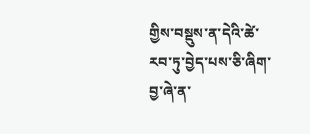གྱིས་བསྡུས་ན་དེའི་ཚེ་རབ་ཏུ་བྱེད་པས་ཅི་ཞིག་བྱ་ཞེ་ན་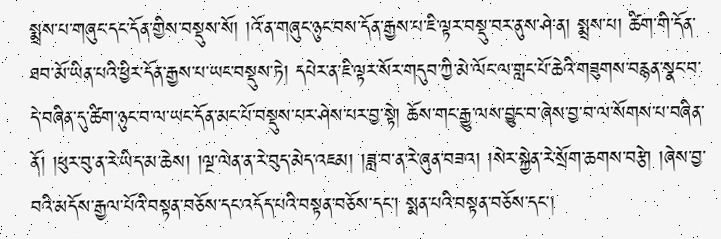སྨྲས་པ་གཞུང་དང་དོན་གྱིས་བསྡུས་སོ། །འོ་ན་གཞུང་ཉུང་བས་དོན་རྒྱས་པ་ཇི་ལྟར་བསྡུ་བར་ནུས་ཤེ་ན། སྨྲས་པ། ཚིག་གི་དོན་ཐབ་མོ་ཡིན་པའི་ཕྱིར་དོན་རྒྱས་པ་ཡང་བསྡུས་ཏེ། དཔེར་ན་ཇི་ལྟར་སོར་གདུབ་ཀྱི་མེ་ལོང་ལ་གླང་པོ་ཆེའི་གཟུགས་བརྙན་སྣང་བ་དེ་བཞིན་དུ་ཚིག་ཉུང་བ་ལ་ཡང་དོན་མང་པོ་བསྡུས་པར་ཤེས་པར་བྱ་སྟེ། ཆོས་གང་རྒྱུ་ལས་བྱུང་བ་ཞེས་བྱ་བ་ལ་སོགས་པ་བཞིན་ནོ། །ཕུར་བུ་ན་རེ་ཡིད་མ་ཆེས། །ལྔ་ལེན་ན་རེ་བུད་མེད་འཇམ། །ཟླ་བ་ན་རེ་ཞུན་བཟའ། །སེར་སྐྱེན་རེ་སྲོག་ཆགས་བརྩེ། །ཞེས་བྱ་བའི་མདོས་རྒྱལ་པོའི་བསྟན་བཅོས་དང་འདོད་པའི་བསྟན་བཅོས་དང་། སྨན་པའི་བསྟན་བཅོས་དང་།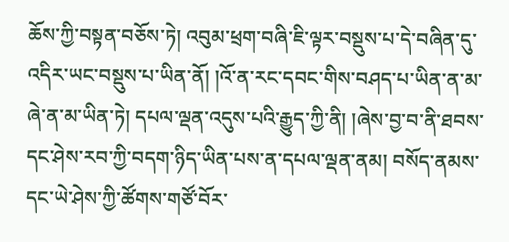ཆོས་ཀྱི་བསྟན་བཅོས་ཏེ། འབུམ་ཕྲག་བཞི་ཇི་ལྟར་བསྡུས་པ་དེ་བཞིན་དུ་འདིར་ཡང་བསྡུས་པ་ཡིན་ནོ། །འོ་ན་རང་དབང་གིས་བཤད་པ་ཡིན་ན་མ་ཞེ་ན་མ་ཡིན་ཏེ། དཔལ་ལྡན་འདུས་པའི་རྒྱུད་ཀྱི་ནི། །ཞེས་བྱ་བ་ནི་ཐབས་དང་ཤེས་རབ་ཀྱི་བདག་ཉིད་ཡིན་པས་ན་དཔལ་ལྡན་ནམ། བསོད་ནམས་དང་ཡེ་ཤེས་ཀྱི་ཚོགས་གཙོ་བོར་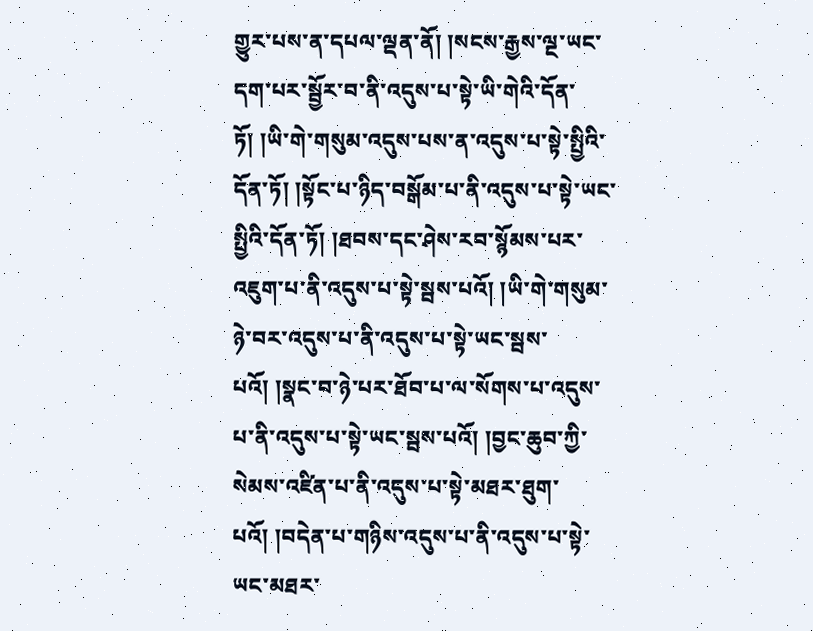གྱུར་པས་ན་དཔལ་ལྡན་ནོ། །སངས་རྒྱས་ལྔ་ཡང་དག་པར་སྦྱོར་བ་ནི་འདུས་པ་སྟེ་ཡི་གེའི་དོན་ཏོ། །ཡི་གེ་གསུམ་འདུས་པས་ན་འདུས་པ་སྟེ་སྤྱིའི་དོན་ཏོ། །སྟོང་པ་ཉིད་བསྒོམ་པ་ནི་འདུས་པ་སྟེ་ཡང་སྤྱིའི་དོན་ཏོ། །ཐབས་དང་ཤེས་རབ་སྙོམས་པར་འཇུག་པ་ནི་འདུས་པ་སྟེ་སྦས་པའོ། །ཡི་གེ་གསུམ་ཉེ་བར་འདུས་པ་ནི་འདུས་པ་སྟེ་ཡང་སྦས་པའོ། །སྣང་བ་ཉེ་པར་ཐོབ་པ་ལ་སོགས་པ་འདུས་པ་ནི་འདུས་པ་སྟེ་ཡང་སྦས་པའོ། །བྱང་ཆུབ་ཀྱི་སེམས་འཛིན་པ་ནི་འདུས་པ་སྟེ་མཐར་ཐུག་པའོ། །བདེན་པ་གཉིས་འདུས་པ་ནི་འདུས་པ་སྟེ་ཡང་མཐར་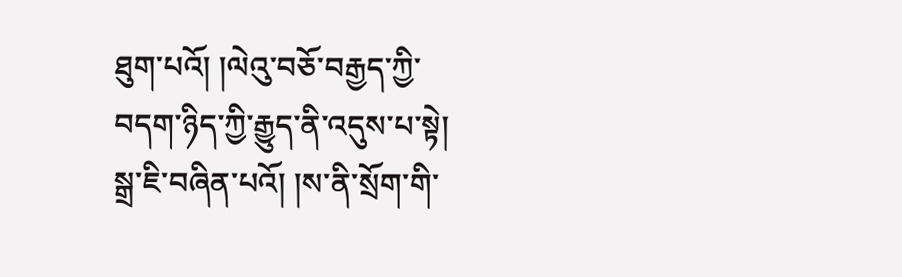ཐུག་པའོ། །ལེའུ་བཅོ་བརྒྱད་ཀྱི་བདག་ཉིད་ཀྱི་རྒྱུད་ནི་འདུས་པ་སྟེ། སྒྲ་ཇི་བཞིན་པའོ། །ས་ནི་སྲོག་གི་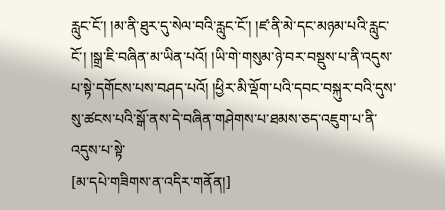རླུང་ངོ་། །མ་ནི་ཐུར་དུ་སེལ་བའི་རླུང་ངོ་། །ཛ་ནི་མེ་དང་མཉམ་པའི་རླུང་ངོ་། །སྒྲ་ཇི་བཞིན་མ་ཡིན་པའོ། །ཡི་གེ་གསུམ་ཉེ་བར་བསྡུས་པ་ནི་འདུས་པ་སྟེ་དགོངས་པས་བཤད་པའོ། །ཕྱིར་མི་ལྡོག་པའི་དབང་བསྐུར་བའི་དུས་སུ་ཚངས་པའི་སྒོ་ནས་དེ་བཞིན་གཤེགས་པ་ཐམས་ཅད་འཇུག་པ་ནི་འདུས་པ་སྟེ་
[མ་དཔེ་གཟིགས་ན་འདིར་གནོན།]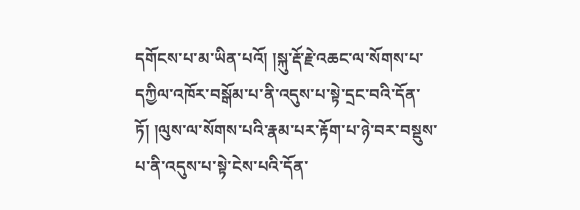དགོངས་པ་མ་ཡིན་པའོ། །སྐུ་རྡོ་རྗེ་འཆང་ལ་སོགས་པ་དཀྱིལ་འཁོར་བསྒོམ་པ་ནི་འདུས་པ་སྟེ་དྲང་བའི་དོན་ཏོ། །ལུས་ལ་སོགས་པའི་རྣམ་པར་རྟོག་པ་ཉེ་བར་བསྡུས་པ་ནི་འདུས་པ་སྟེ་ངེས་པའི་དོན་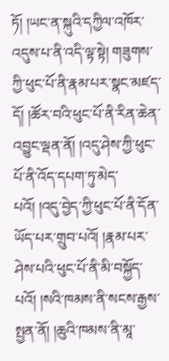ཏོ། །ཡང་ན་སྐུའི་དཀྱིལ་འཁོར་འདུས་པ་ནི་འདི་ལྟ་སྟེ། གཟུགས་ཀྱི་ཕུང་པོ་ནི་རྣམ་པར་སྣང་མཛད་དོ། །ཚོར་བའི་ཕུང་པོ་ནི་རིན་ཆེན་འབྱུང་ལྡན་ནོ། །འདུ་ཤེས་ཀྱི་ཕུང་པོ་ནི་འོད་དཔག་ཏུ་མེད་པའོ། །འདུ་བྱེད་ཀྱི་ཕུང་པོ་ནི་དོན་ཡོད་པར་གྲུབ་པའོ། །རྣམ་པར་ཤེས་པའི་ཕུང་པོ་ནི་མི་བསྐྱོད་པའོ། །སའི་ཁམས་ནི་སངས་རྒྱས་སྤྱན་ནོ། །ཆུའི་ཁམས་ནི་མཱ་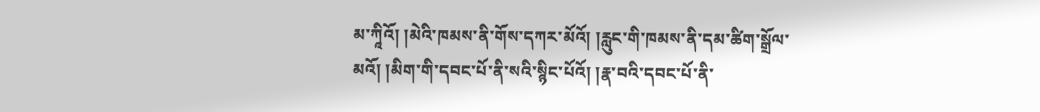མ་ཀཱིའོ། །མེའི་ཁམས་ནི་གོས་དཀར་མོའོ། །རླུང་གི་ཁམས་ནི་དམ་ཚིག་སྒྲོལ་མའོ། །མིག་གི་དབང་པོ་ནི་སའི་སྙིང་པོའོ། །རྣ་བའི་དབང་པོ་ནི་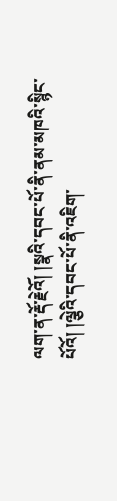ལག་ན་རྡོ་རྗེའོ། །སྣའི་དབང་པོ་ནི་ནམ་མཁའི་སྙིང་པོའོ། །ལྕེའི་དབང་པོ་ནི་འཇིག་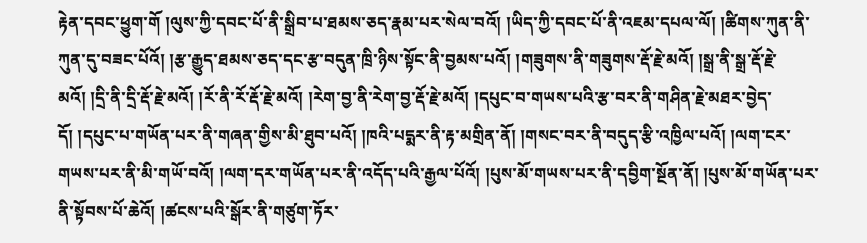རྟེན་དབང་ཕྱུག་གོ །ལུས་ཀྱི་དབང་པོ་ནི་སྒྲིབ་པ་ཐམས་ཅད་རྣམ་པར་སེལ་བའོ། །ཡིད་ཀྱི་དབང་པོ་ནི་འཇམ་དཔལ་ལོ། །ཚིགས་ཀུན་ནི་ཀུན་དུ་བཟང་པོའོ། །རྩ་རྒྱུད་ཐམས་ཅད་དང་རྩ་བདུན་ཁྲི་ཉིས་སྟོང་ནི་བྱམས་པའོ། །གཟུགས་ནི་གཟུགས་རྡོ་རྗེ་མའོ། །སྒྲ་ནི་སྒྲ་རྡོ་རྗེ་མའོ། །དྲི་ནི་དྲི་རྡོ་རྗེ་མའོ། །རོ་ནི་རོ་རྡོ་རྗེ་མའོ། །རེག་བྱ་ནི་རེག་བྱ་རྡོ་རྗེ་མའོ། །དཔུང་བ་གཡས་པའི་རྩ་བར་ནི་གཤིན་རྗེ་མཐར་བྱེད་དོ། །དཔུང་པ་གཡོན་པར་ནི་གཞན་གྱིས་མི་ཐུབ་པའོ། །ཁའི་པདྨར་ནི་རྟ་མགྲིན་ནོ། །གསང་བར་ནི་བདུད་རྩི་འཁྱིལ་པའོ། །ལག་ངར་གཡས་པར་ནི་མི་གཡོ་བའོ། །ལག་དར་གཡོན་པར་ནི་འདོད་པའི་རྒྱལ་པོའོ། །པུས་མོ་གཡས་པར་ནི་དབྱིག་སྔོན་ནོ། །པུས་མོ་གཡོན་པར་ནི་སྟོབས་པོ་ཆེའོ། །ཚངས་པའི་སྒོར་ནི་གཙུག་ཏོར་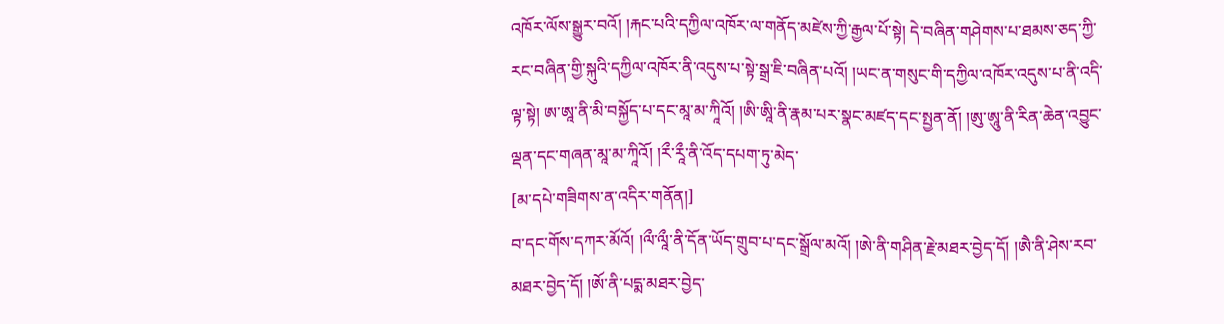འཁོར་ལོས་སྒྱུར་བའོ། །རྐང་པའི་དཀྱིལ་འཁོར་ལ་གནོད་མཛེས་ཀྱི་རྒྱལ་པོ་སྟེ། དེ་བཞིན་གཤེགས་པ་ཐམས་ཅད་ཀྱི་རང་བཞིན་གྱི་སྐུའི་དཀྱིལ་འཁོར་ནི་འདུས་པ་སྟེ་སྒྲ་ཇི་བཞིན་པའོ། །ཡང་ན་གསུང་གི་དཀྱིལ་འཁོར་འདུས་པ་ནི་འདི་ལྟ་སྟེ། ཨ་ཨཱ་ནི་མི་བསྐྱོད་པ་དང་མཱ་མ་ཀཱིའོ། །ཨི་ཨཱི་ནི་རྣམ་པར་སྣང་མཛད་དང་སྤྱན་ནོ། །ཨུ་ཨཱུ་ནི་རིན་ཆེན་འབྱུང་ལྡན་དང་གཞན་མཱ་མ་ཀཱིའོ། །རྀ་རཱྀ་ནི་འོད་དཔག་ཏུ་མེད་
[མ་དཔེ་གཟིགས་ན་འདིར་གནོན།]
བ་དང་གོས་དཀར་མོའོ། །ལྀ་ལཱྀ་ནི་དོན་ཡོད་གྲུབ་པ་དང་སྒྲོལ་མའོ། །ཨེ་ནི་གཤིན་རྗེ་མཐར་བྱེད་དོ། །ཨཻ་ནི་ཤེས་རབ་མཐར་བྱེད་དོ། །ཨོ་ནི་པདྨ་མཐར་བྱེད་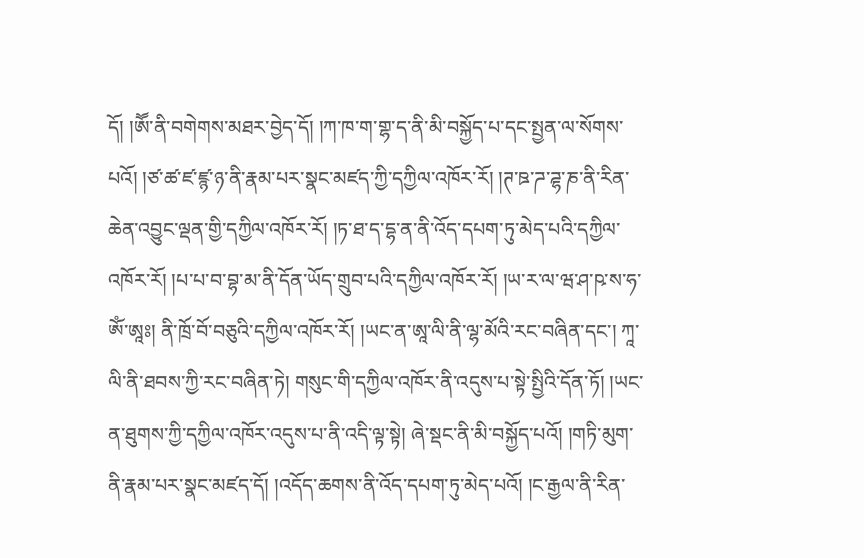དོ། །ཨཽ་ནི་བགེགས་མཐར་བྱེད་དོ། །ཀ་ཁ་ག་གྷ་ད་ནི་མི་བསྐྱོད་པ་དང་སྤྱན་ལ་སོགས་པའོ། །ཙ་ཚ་ཛ་ཛྙ་ཉ་ནི་རྣམ་པར་སྣང་མཛད་ཀྱི་དཀྱིལ་འཁོར་རོ། །ཊ་ཋ་ཌ་ཌྷ་ཎ་ནི་རིན་ཆེན་འབྱུང་ལྡན་གྱི་དཀྱིལ་འཁོར་རོ། །ཏ་ཐ་ད་དྷ་ན་ནི་འོད་དཔག་ཏུ་མེད་པའི་དཀྱིལ་འཁོར་རོ། །པ་པ་བ་བྷ་མ་ནི་དོན་ཡོད་གྲུབ་པའི་དཀྱིལ་འཁོར་རོ། །ཡ་ར་ལ་ཝ་ཤ་ཥ་ས་ཧ་ཨོཾ་ཨཱཿ། ནི་ཁྲོ་བོ་བཅུའི་དཀྱིལ་འཁོར་རོ། །ཡང་ན་ཨཱ་ལི་ནི་ལྷ་མོའི་རང་བཞིན་དང་། ཀཱ་ལི་ནི་ཐབས་ཀྱི་རང་བཞིན་ཏེ། གསུང་གི་དཀྱིལ་འཁོར་ནི་འདུས་པ་སྟེ་སྤྱིའི་དོན་ཏོ། །ཡང་ན་ཐུགས་ཀྱི་དཀྱིལ་འཁོར་འདུས་པ་ནི་འདི་ལྟ་སྟེ། ཞེ་སྡང་ནི་མི་བསྐྱོད་པའོ། །གཏི་མུག་ནི་རྣམ་པར་སྣང་མཛད་དོ། །འདོད་ཆགས་ནི་འོད་དཔག་ཏུ་མེད་པའོ། །ང་རྒྱལ་ནི་རིན་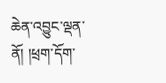ཆེན་འབྱུང་ལྡན་ནོ། །ཕྲག་དོག་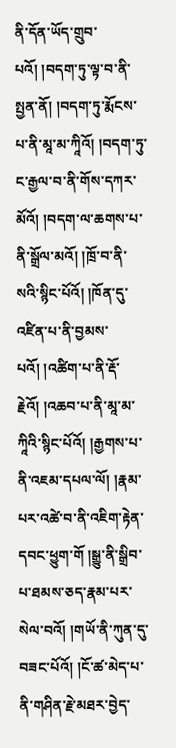ནི་དོན་ཡོད་གྲུབ་པའོ། །བདག་ཏུ་ལྟ་བ་ནི་སྤྱན་ནོ། །བདག་ཏུ་རྨོངས་པ་ནི་མཱ་མ་ཀཱིའོ། །བདག་ཏུ་ང་རྒྱལ་བ་ནི་གོས་དཀར་མོའོ། །བདག་ལ་ཆགས་པ་ནི་སྒྲོལ་མའོ། །ཁྲོ་བ་ནི་སའི་སྙིང་པོའོ། །ཁོན་དུ་འཛིན་པ་ནི་བྱམས་པའོ། །འཚིག་པ་ནི་རྡོ་རྗེའོ། །འཆབ་པ་ནི་མཱ་མ་ཀཱིའི་སྙིང་པོའོ། །རྒྱགས་པ་ནི་འཇམ་དཔལ་ལོ། །རྣམ་པར་འཚེ་བ་ནི་འཇིག་རྟེན་དབང་ཕྱུག་གོ །སྒྱུ་ནི་སྒྲིབ་པ་ཐམས་ཅད་རྣམ་པར་སེལ་བའོ། །གཡོ་ནི་ཀུན་དུ་བཟང་པོའོ། །ངོ་ཚ་མེད་པ་ནི་གཤིན་རྗེ་མཐར་བྱེད་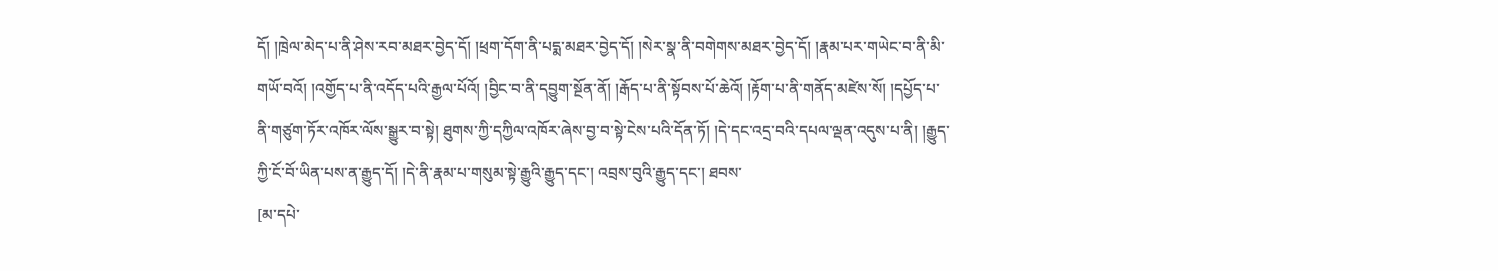དོ། །ཁྲེལ་མེད་པ་ནི་ཤེས་རབ་མཐར་བྱེད་དོ། །ཕྲག་དོག་ནི་པདྨ་མཐར་བྱེད་དོ། །སེར་སྣ་ནི་བགེགས་མཐར་བྱེད་དོ། །རྣམ་པར་གཡེང་བ་ནི་མི་གཡོ་བའོ། །འགྱོད་པ་ནི་འདོད་པའི་རྒྱལ་པོའོ། །བྱིང་བ་ནི་དབྱུག་སྔོན་ནོ། །རྒོད་པ་ནི་སྟོབས་པོ་ཆེའོ། །རྟོག་པ་ནི་གནོད་མཛེས་སོ། །དཔྱོད་པ་ནི་གཙུག་ཏོར་འཁོར་ལོས་སྒྱུར་བ་སྟེ། ཐུགས་ཀྱི་དཀྱིལ་འཁོར་ཞེས་བྱ་བ་སྟེ་ངེས་པའི་དོན་ཏོ། །དེ་དང་འདྲ་བའི་དཔལ་ལྡན་འདུས་པ་ནི། །རྒྱུད་ཀྱི་ངོ་བོ་ཡིན་པས་ན་རྒྱུད་དོ། །དེ་ནི་རྣམ་པ་གསུམ་སྟེ་རྒྱུའི་རྒྱུད་དང་། འབྲས་བུའི་རྒྱུད་དང་། ཐབས་
[མ་དཔེ་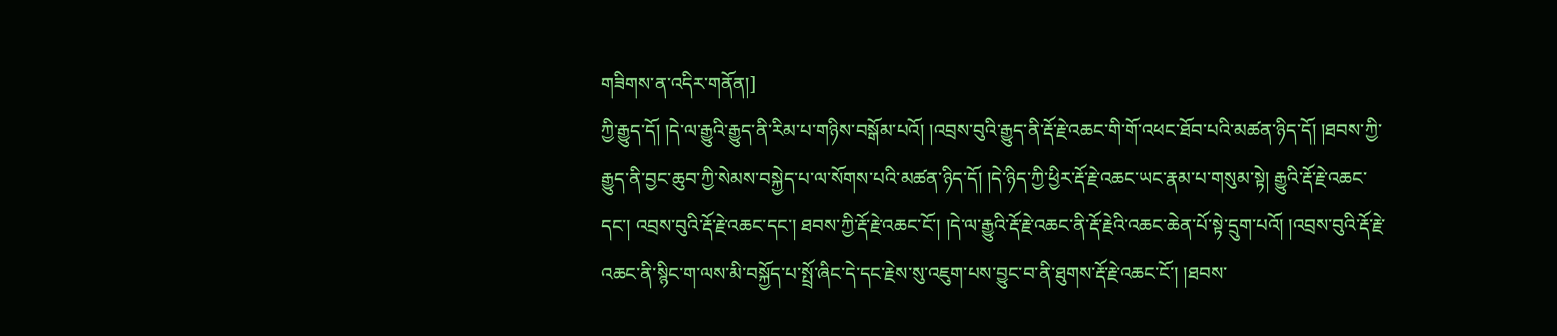གཟིགས་ན་འདིར་གནོན།]
ཀྱི་རྒྱུད་དོ། །དེ་ལ་རྒྱུའི་རྒྱུད་ནི་རིམ་པ་གཉིས་བསྒོམ་པའོ། །འབྲས་བུའི་རྒྱུད་ནི་རྡོ་རྗེ་འཆང་གི་གོ་འཕང་ཐོབ་པའི་མཚན་ཉིད་དོ། །ཐབས་ཀྱི་རྒྱུད་ནི་བྱང་ཆུབ་ཀྱི་སེམས་བསྐྱེད་པ་ལ་སོགས་པའི་མཚན་ཉིད་དོ། །དེ་ཉིད་ཀྱི་ཕྱིར་རྡོ་རྗེ་འཆང་ཡང་རྣམ་པ་གསུམ་སྟེ། རྒྱུའི་རྡོ་རྗེ་འཆང་དང་། འབྲས་བུའི་རྡོ་རྗེ་འཆང་དང་། ཐབས་ཀྱི་རྡོ་རྗེ་འཆང་ངོ་། །དེ་ལ་རྒྱུའི་རྡོ་རྗེ་འཆང་ནི་རྡོ་རྗེའི་འཆང་ཆེན་པོ་སྟེ་དྲུག་པའོ། །འབྲས་བུའི་རྡོ་རྗེ་འཆང་ནི་སྙིང་ག་ལས་མི་བསྐྱོད་པ་སྤྲོ་ཞིང་དེ་དང་རྗེས་སུ་འཇུག་པས་བྱུང་བ་ནི་ཐུགས་རྡོ་རྗེ་འཆང་ངོ་། །ཐབས་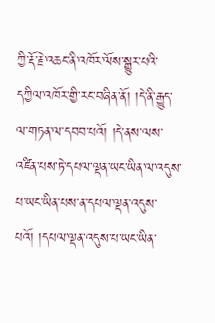ཀྱི་རྡོ་རྗེ་འཆང་ནི་འཁོར་ལོས་སྒྱུར་པའི་དཀྱིལ་འཁོར་གྱི་རང་བཞིན་ནོ། །དེ་ནི་རྒྱུད་ལ་གཏན་ལ་དབབ་པའོ། །དེ་ནས་ལས་འཛིན་པས་ཏེ་དཔལ་ལྡན་ཡང་ཡིན་ལ་འདུས་པ་ཡང་ཡིན་པས་ན་དཔལ་ལྡན་འདུས་པའོ། །དཔལ་ལྡན་འདུས་པ་ཡང་ཡིན་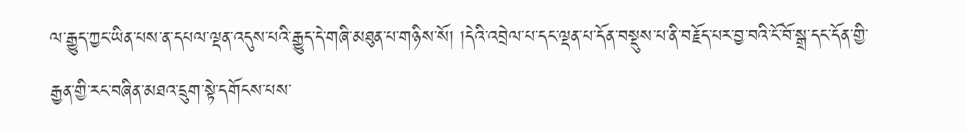ལ་རྒྱུད་ཀྱང་ཡིན་པས་ན་དཔལ་ལྡན་འདུས་པའི་རྒྱུད་དེ་གཞི་མཐུན་པ་གཉིས་སོ། །དེའི་འབྲེལ་པ་དང་ལྡན་པ་དོན་བསྡུས་པ་ནི་བརྗོད་པར་བྱ་བའི་ངོ་བོ་སྒྲ་དང་དོན་གྱི་རྒྱན་གྱི་རང་བཞིན་མཐའ་དྲུག་སྟེ་དགོངས་པས་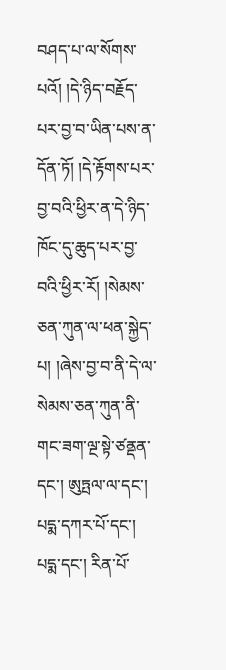བཤད་པ་ལ་སོགས་པའོ། །དེ་ཉིད་བརྗོད་པར་བྱ་བ་ཡིན་པས་ན་དོན་ཏོ། །དེ་རྟོགས་པར་བྱ་བའི་ཕྱིར་ན་དེ་ཉིད་ཁོང་དུ་ཆུད་པར་བྱ་བའི་ཕྱིར་རོ། །སེམས་ཅན་ཀུན་ལ་ཕན་སྐྱེད་པ། །ཞེས་བྱ་བ་ནི་དེ་ལ་སེམས་ཅན་ཀུན་ནི་གང་ཟག་ལྔ་སྟེ་ཙནྡན་དང་། ཨུཏྤལ་ལ་དང་། པདྨ་དཀར་པོ་དང་། པདྨ་དང་། རིན་པོ་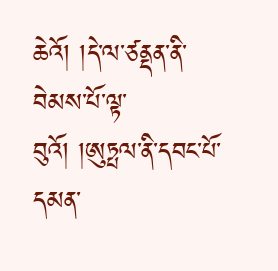ཆེའོ། །དེ་ལ་ཙནྡན་ནི་བེམས་པོ་ལྟ་བུའོ། །ཨུཏྤལ་ནི་དབང་པོ་དམན་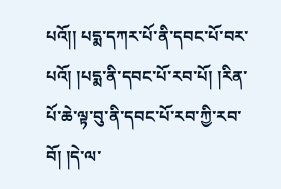པའོ།། པདྨ་དཀར་པོ་ནི་དབང་པོ་བར་པའོ། །པདྨ་ནི་དབང་པོ་རབ་པོ། །རིན་པོ་ཆེ་ལྟ་བུ་ནི་དབང་པོ་རབ་ཀྱི་རབ་བོ། །དེ་ལ་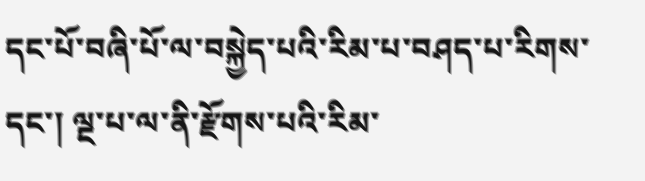དང་པོ་བཞི་པོ་ལ་བསྐྱེད་པའི་རིམ་པ་བཤད་པ་རིགས་དང་། ལྔ་པ་ལ་ནི་རྫོགས་པའི་རིམ་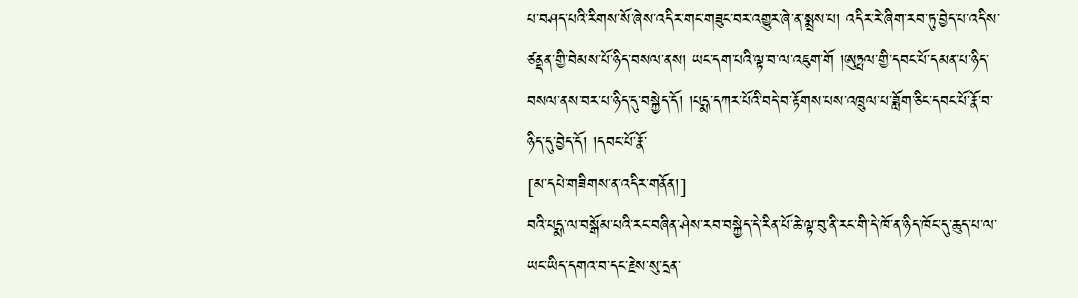པ་བཤད་པའི་རིགས་སོ་ཞེས་འདིར་གང་གཟུང་བར་འགྱུར་ཞེ་ན་སྨྲས་པ། འདིར་རེ་ཞིག་རབ་ཏུ་བྱེད་པ་འདིས་ཙནྡན་གྱི་བེམས་པོ་ཉིད་བསལ་ནས། ཡང་དག་པའི་ལྟ་བ་ལ་འཇུག་གོ །ཨུཏྤལ་གྱི་དབང་པོ་དམན་པ་ཉིད་བསལ་ནས་བར་པ་ཉིད་དུ་བསྐྱེད་དོ། །པདྨ་དཀར་པོའི་བདེ་བ་རྟོགས་པས་འཁྲུལ་པ་ཟློག་ཅིང་དབང་པོ་རྣོ་བ་ཉིད་དུ་བྱེད་དོ། །དབང་པོ་རྣོ་
[མ་དཔེ་གཟིགས་ན་འདིར་གནོན།]
བའི་པདྨ་ལ་བསྒོམ་པའི་རང་བཞིན་ཤེས་རབ་བསྐྱེད་དེ་རིན་པོ་ཆེ་ལྟ་བུ་ནི་རང་གི་དེ་ཁོ་ན་ཉིད་ཁོང་དུ་ཆུད་པ་ལ་ཡང་ཡིད་དགའ་བ་དང་རྗེས་སུ་དྲན་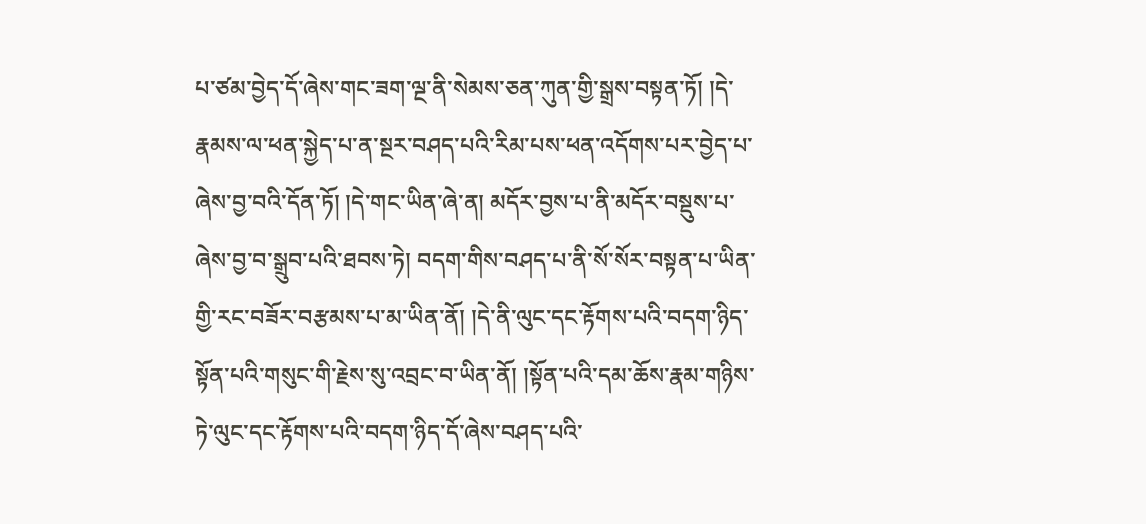པ་ཙམ་བྱེད་དོ་ཞེས་གང་ཟག་ལྔ་ནི་སེམས་ཅན་ཀུན་གྱི་སྒྲས་བསྟན་ཏོ། །དེ་རྣམས་ལ་ཕན་སྐྱེད་པ་ན་སྔར་བཤད་པའི་རིམ་པས་ཕན་འདོགས་པར་བྱེད་པ་ཞེས་བྱ་བའི་དོན་ཏོ། །དེ་གང་ཡིན་ཞེ་ན། མདོར་བྱས་པ་ནི་མདོར་བསྡུས་པ་ཞེས་བྱ་བ་སྒྲུབ་པའི་ཐབས་ཏེ། བདག་གིས་བཤད་པ་ནི་སོ་སོར་བསྟན་པ་ཡིན་གྱི་རང་བཟོར་བརྩམས་པ་མ་ཡིན་ནོ། །དེ་ནི་ལུང་དང་རྟོགས་པའི་བདག་ཉིད་སྟོན་པའི་གསུང་གི་རྗེས་སུ་འབྲང་བ་ཡིན་ནོ། །སྟོན་པའི་དམ་ཆོས་རྣམ་གཉིས་ཏེ་ལུང་དང་རྟོགས་པའི་བདག་ཉིད་དོ་ཞེས་བཤད་པའི་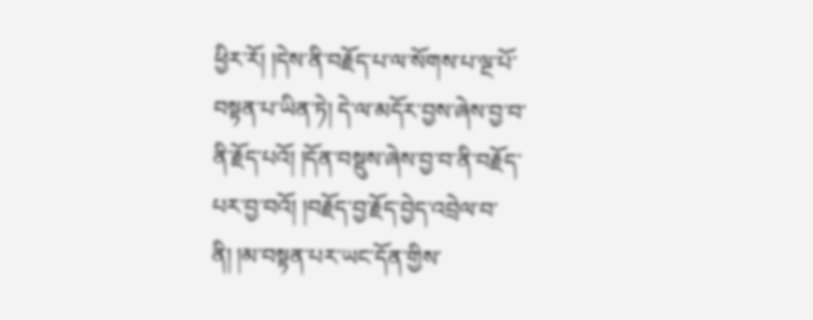ཕྱིར་རོ། །དེས་ནི་བརྗོད་པ་ལ་སོགས་པ་ལྔ་པོ་བསྟན་པ་ཡིན་ཏེ། དེ་ལ་མདོར་བྱས་ཞེས་བྱ་བ་ནི་རྗོད་པའོ། །དོན་བསྡུས་ཞེས་བྱ་བ་ནི་བརྗོད་པར་བྱ་བའོ། །བརྗོད་བྱ་རྗོད་བྱེད་འབྲེལ་བ་ནི། །མ་བསྟན་པར་ཡང་དོན་གྱིས་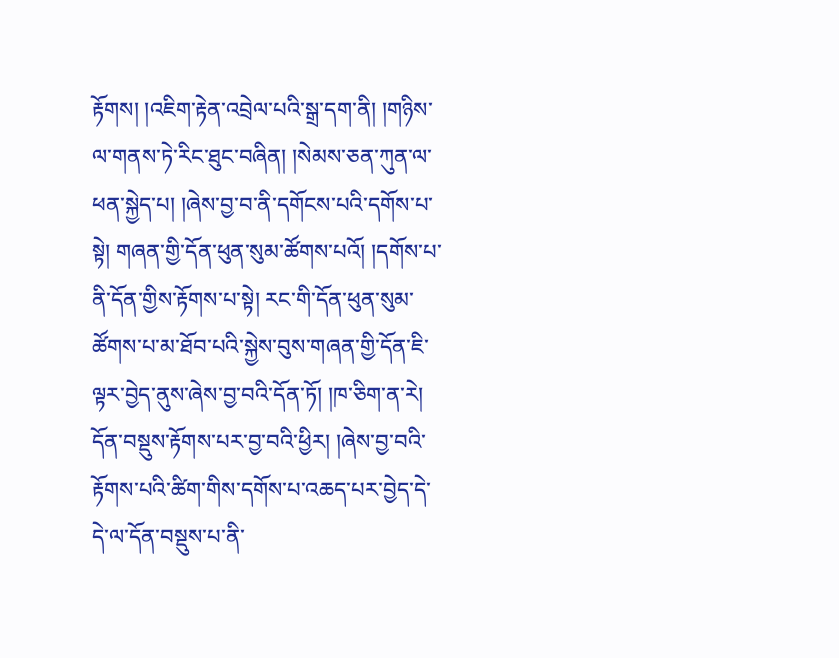རྟོགས། །འཇིག་རྟེན་འབྲེལ་པའི་སྒྲ་དག་ནི། །གཉིས་ལ་གནས་ཏེ་རིང་ཐུང་བཞིན། །སེམས་ཅན་ཀུན་ལ་ཕན་སྐྱེད་པ། །ཞེས་བྱ་བ་ནི་དགོངས་པའི་དགོས་པ་སྟེ། གཞན་གྱི་དོན་ཕུན་སུམ་ཚོགས་པའོ། །དགོས་པ་ནི་དོན་གྱིས་རྟོགས་པ་སྟེ། རང་གི་དོན་ཕུན་སུམ་ཚོགས་པ་མ་ཐོབ་པའི་སྐྱེས་བུས་གཞན་གྱི་དོན་ཇི་ལྟར་བྱེད་ནུས་ཞེས་བྱ་བའི་དོན་ཏོ། །ཁ་ཅིག་ན་རེ། དོན་བསྡུས་རྟོགས་པར་བྱ་བའི་ཕྱིར། །ཞེས་བྱ་བའི་རྟོགས་པའི་ཚིག་གིས་དགོས་པ་འཆད་པར་བྱེད་དེ་དེ་ལ་དོན་བསྡུས་པ་ནི་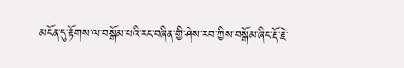མངོན་དུ་རྟོགས་ལ་བསྒོམ་པའི་རང་བཞིན་གྱི་ཤེས་རབ་ཀྱིས་བསྒོམ་ཞིང་རྡོ་རྗེ་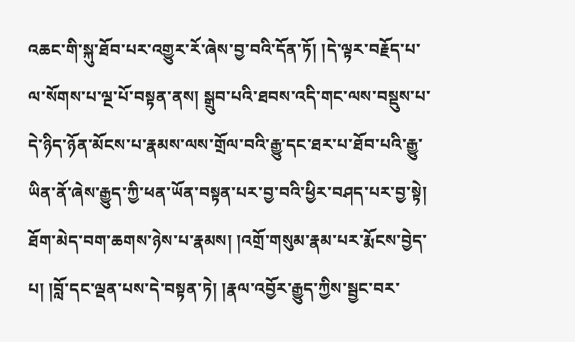འཆང་གི་སྐུ་ཐོབ་པར་འགྱུར་རོ་ཞེས་བྱ་བའི་དོན་ཏོ། །དེ་ལྟར་བརྗོད་པ་ལ་སོགས་པ་ལྔ་པོ་བསྟན་ནས། སྒྲུབ་པའི་ཐབས་འདི་གང་ལས་བསྡུས་པ་དེ་ཉིད་ཉོན་མོངས་པ་རྣམས་ལས་གྲོལ་བའི་རྒྱུ་དང་ཐར་པ་ཐོབ་པའི་རྒྱུ་ཡིན་ནོ་ཞེས་རྒྱུད་ཀྱི་ཕན་ཡོན་བསྟན་པར་བྱ་བའི་ཕྱིར་བཤད་པར་བྱ་སྟེ། ཐོག་མེད་བག་ཆགས་ཉེས་པ་རྣམས། །འགྲོ་གསུམ་རྣམ་པར་རྨོངས་བྱེད་པ། །བློ་དང་ལྡན་པས་དེ་བསྟན་ཏེ། །རྣལ་འབྱོར་རྒྱུད་ཀྱིས་སྦྱང་བར་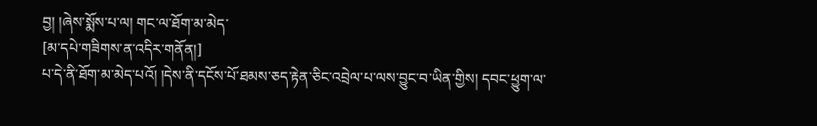བྱ། །ཞེས་སྨོས་པ་ལ། གང་ལ་ཐོག་མ་མེད་
[མ་དཔེ་གཟིགས་ན་འདིར་གནོན།]
པ་དེ་ནི་ཐོག་མ་མེད་པའོ། །དེས་ནི་དངོས་པོ་ཐམས་ཅད་རྟེན་ཅིང་འབྲེལ་པ་ལས་བྱུང་བ་ཡིན་གྱིས། དབང་ཕྱུག་ལ་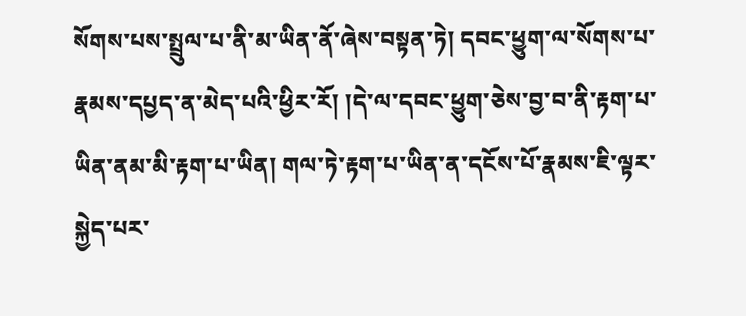སོགས་པས་སྤྲུལ་པ་ནི་མ་ཡིན་ནོ་ཞེས་བསྟན་ཏེ། དབང་ཕྱུག་ལ་སོགས་པ་རྣམས་དཔྱད་ན་མེད་པའི་ཕྱིར་རོ། །དེ་ལ་དབང་ཕྱུག་ཅེས་བྱ་བ་ནི་རྟག་པ་ཡིན་ནམ་མི་རྟག་པ་ཡིན། གལ་ཏེ་རྟག་པ་ཡིན་ན་དངོས་པོ་རྣམས་ཇི་ལྟར་སྐྱེད་པར་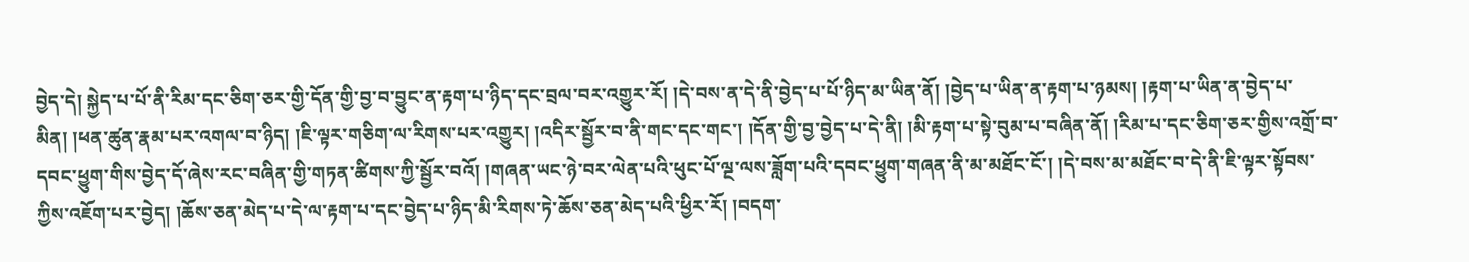བྱེད་དེ། སྐྱེད་པ་པོ་ནི་རིམ་དང་ཅིག་ཅར་གྱི་དོན་གྱི་བྱ་བ་བྱུང་ན་རྟག་པ་ཉིད་དང་བྲལ་བར་འགྱུར་རོ། །དེ་བས་ན་དེ་ནི་བྱེད་པ་པོ་ཉིད་མ་ཡིན་ནོ། །བྱེད་པ་ཡིན་ན་རྟག་པ་ཉམས། །རྟག་པ་ཡིན་ན་བྱེད་པ་མིན། །ཕན་ཚུན་རྣམ་པར་འགལ་བ་ཉིད། །ཇི་ལྟར་གཅིག་ལ་རིགས་པར་འགྱུར། །འདིར་སྦྱོར་བ་ནི་གང་དང་གང་། །དོན་གྱི་བྱ་བྱེད་པ་དེ་ནི། །མི་རྟག་པ་སྟེ་བུམ་པ་བཞིན་ནོ། །རིམ་པ་དང་ཅིག་ཅར་གྱིས་འགྲོ་བ་དབང་ཕྱུག་གིས་བྱེད་དོ་ཞེས་རང་བཞིན་གྱི་གཏན་ཚིགས་ཀྱི་སྦྱོར་བའོ། །གཞན་ཡང་ཉེ་བར་ལེན་པའི་ཕུང་པོ་ལྔ་ལས་ཟློག་པའི་དབང་ཕྱུག་གཞན་ནི་མ་མཐོང་ངོ་། །དེ་བས་མ་མཐོང་བ་དེ་ནི་ཇི་ལྟར་སྟོབས་ཀྱིས་འཇོག་པར་བྱེད། །ཆོས་ཅན་མེད་པ་དེ་ལ་རྟག་པ་དང་བྱེད་པ་ཉིད་མི་རིགས་ཏེ་ཆོས་ཅན་མེད་པའི་ཕྱིར་རོ། །བདག་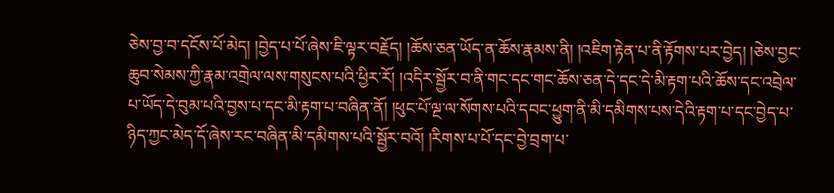ཅེས་བྱ་བ་དངོས་པོ་མེད། །བྱེད་པ་པོ་ཞེས་ཇི་ལྟར་བརྗོད། །ཆོས་ཅན་ཡོད་ན་ཆོས་རྣམས་ནི། །འཇིག་རྟེན་པ་ནི་རྟོགས་པར་བྱེད། །ཅེས་བྱང་ཆུབ་སེམས་ཀྱི་རྣམ་འགྲེལ་ལས་གསུངས་པའི་ཕྱིར་རོ། །འདིར་སྦྱོར་བ་ནི་གང་དང་གང་ཆོས་ཅན་དེ་དང་དེ་མི་རྟག་པའི་ཆོས་དང་འབྲེལ་པ་ཡོད་དེ་བུམ་པའི་བྱས་པ་དང་མི་རྟག་པ་བཞིན་ནོ། །ཕུང་པོ་ལྔ་ལ་སོགས་པའི་དབང་ཕྱུག་ནི་མི་དམིགས་པས་དེའི་རྟག་པ་དང་བྱེད་པ་ཉིད་ཀྱང་མེད་དོ་ཞེས་རང་བཞིན་མི་དམིགས་པའི་སྦྱོར་བའོ། །རིགས་པ་པོ་དང་བྱེ་བྲག་པ་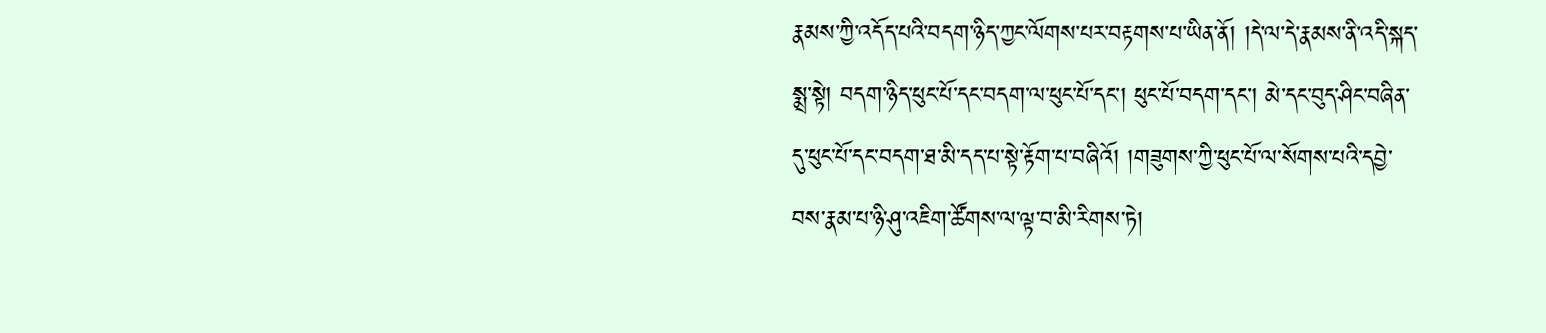རྣམས་ཀྱི་འདོད་པའི་བདག་ཉིད་ཀྱང་ལོགས་པར་བརྟགས་པ་ཡིན་ནོ། །དེ་ལ་དེ་རྣམས་ནི་འདི་སྐད་སྨྲ་སྟེ། བདག་ཉིད་ཕུང་པོ་དང་བདག་ལ་ཕུང་པོ་དང་། ཕུང་པོ་བདག་དང་། མེ་དང་བུད་ཤིང་བཞིན་དུ་ཕུང་པོ་དང་བདག་ཐ་མི་དད་པ་སྟེ་རྟོག་པ་བཞིའོ། །གཟུགས་ཀྱི་ཕུང་པོ་ལ་སོགས་པའི་དབྱེ་བས་རྣམ་པ་ཉི་ཤུ་འཇིག་ཚོགས་ལ་ལྟ་བ་མི་རིགས་ཏེ།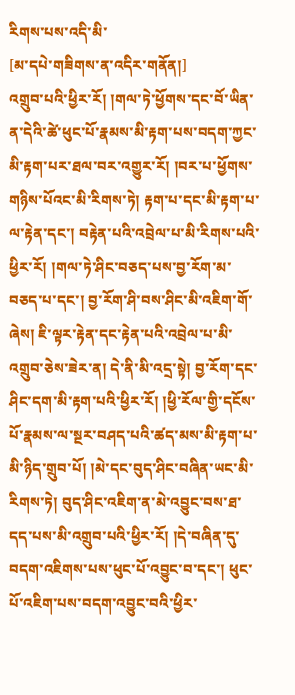རིགས་པས་འདི་མི་
[མ་དཔེ་གཟིགས་ན་འདིར་གནོན།]
འགྲུབ་པའི་ཕྱིར་རོ། །གལ་ཏེ་ཕྱོགས་དང་བོ་ཡིན་ན་དེའི་ཚེ་ཕུང་པོ་རྣམས་མི་རྟག་པས་བདག་ཀྱང་མི་རྟག་པར་ཐལ་བར་འགྱུར་རོ། །བར་པ་ཕྱོགས་གཉིས་པོའང་མི་རིགས་ཏེ། རྟག་པ་དང་མི་རྟག་པ་ལ་རྟེན་དང་། བརྟེན་པའི་འབྲེལ་པ་མི་རིགས་པའི་ཕྱིར་རོ། །གལ་ཏེ་ཤིང་བཅད་པས་བྱ་རོག་མ་བཅད་པ་དང་། བྱ་རོག་ཤི་བས་ཤིང་མི་འཇིག་གོ་ཞེས། ཇི་ལྟར་རྟེན་དང་རྟེན་པའི་འབྲེལ་པ་མི་འགྲུབ་ཅེས་ཟེར་ན། དེ་ནི་མི་འདྲ་སྟེ། བྱ་རོག་དང་ཤིང་དག་མི་རྟག་པའི་ཕྱིར་རོ། །ཕྱི་རོལ་གྱི་དངོས་པོ་རྣམས་ལ་སྔར་བཤད་པའི་ཚད་མས་མི་རྟག་པ་མི་ཉིད་གྲུབ་པོ། །མེ་དང་བུད་ཤིང་བཞིན་ཡང་མི་རིགས་ཏེ། བུད་ཤིང་འཇིག་ན་མེ་འབྱུང་བས་ཐ་དད་པས་མི་འགྲུབ་པའི་ཕྱིར་རོ། །དེ་བཞིན་དུ་བདག་འཇིགས་པས་ཕུང་པོ་འབྱུང་བ་དང་། ཕུང་པོ་འཇིག་པས་བདག་འབྱུང་བའི་ཕྱིར་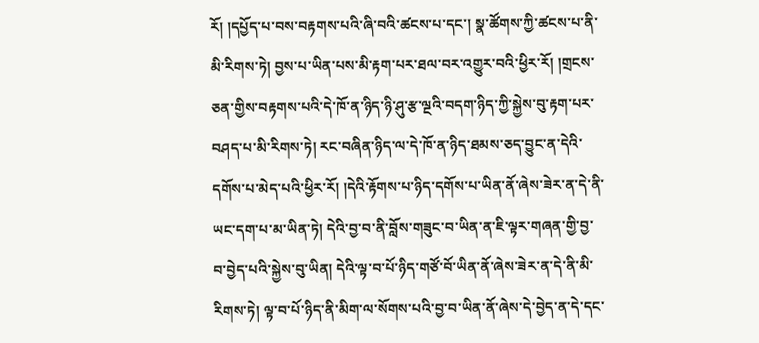རོ། །དཔྱོད་པ་བས་བརྟགས་པའི་ཞི་བའི་ཚངས་པ་དང་། སྣ་ཚོགས་ཀྱི་ཚངས་པ་ནི་མི་རིགས་ཏེ། བྱས་པ་ཡིན་པས་མི་རྟག་པར་ཐལ་བར་འགྱུར་བའི་ཕྱིར་རོ། །གྲངས་ཅན་གྱིས་བརྟགས་པའི་དེ་ཁོ་ན་ཉིད་ཉི་ཤུ་རྩ་ལྔའི་བདག་ཉིད་ཀྱི་སྐྱེས་བུ་རྟག་པར་བཤད་པ་མི་རིགས་ཏེ། རང་བཞིན་ཉིད་ལ་དེ་ཁོ་ན་ཉིད་ཐམས་ཅད་བྱུང་ན་དེའི་དགོས་པ་མེད་པའི་ཕྱིར་རོ། །དེའི་རྟོགས་པ་ཉིད་དགོས་པ་ཡིན་ནོ་ཞེས་ཟེར་ན་དེ་ནི་ཡང་དག་པ་མ་ཡིན་ཏེ། དེའི་བྱ་བ་ནི་བློས་གཟུང་བ་ཡིན་ན་ཇི་ལྟར་གཞན་གྱི་བྱ་བ་བྱེད་པའི་སྐྱེས་བུ་ཡིན། དེའི་ལྟ་བ་པོ་ཉིད་གཙོ་བོ་ཡིན་ནོ་ཞེས་ཟེར་ན་དེ་ནི་མི་རིགས་ཏེ། ལྟ་བ་པོ་ཉིད་ནི་མིག་ལ་སོགས་པའི་བྱ་བ་ཡིན་ནོ་ཞེས་དེ་བྱེད་ན་དེ་དང་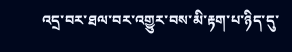འདྲ་བར་ཐལ་བར་འགྱུར་བས་མི་རྟག་པ་ཉིད་དུ་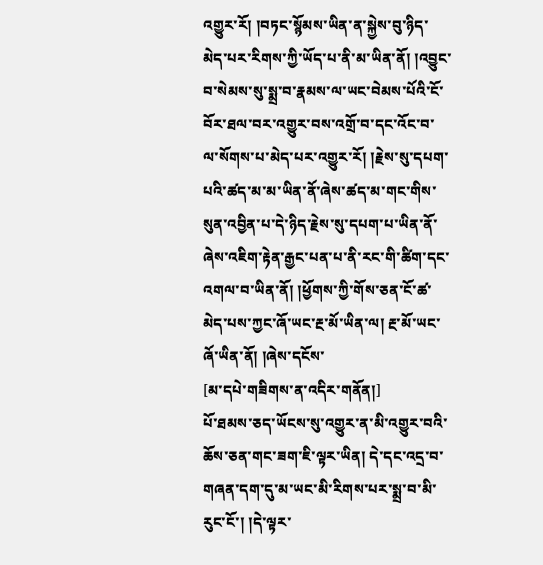འགྱུར་རོ། །བཏང་སྙོམས་ཡིན་ན་སྐྱེས་བུ་ཉིད་མེད་པར་རིགས་ཀྱི་ཡོད་པ་ནི་མ་ཡིན་ནོ། །འབྱུང་བ་སེམས་སུ་སྨྲ་བ་རྣམས་ལ་ཡང་བེམས་པོའི་ངོ་བོར་ཐལ་བར་འགྱུར་བས་འགྲོ་བ་དང་འོང་བ་ལ་སོགས་པ་མེད་པར་འགྱུར་རོ། །རྗེས་སུ་དཔག་པའི་ཚད་མ་མ་ཡིན་ནོ་ཞེས་ཚད་མ་གང་གིས་སུན་འབྱིན་པ་དེ་ཉིད་རྗེས་སུ་དཔག་པ་ཡིན་ནོ་ཞེས་འཇིག་རྟེན་རྒྱང་པན་པ་ནི་རང་གི་ཚིག་དང་འགལ་བ་ཡིན་ནོ། །ཕྱོགས་ཀྱི་གོས་ཅན་ངོ་ཚ་མེད་པས་ཀྱང་ཞོ་ཡང་རྔ་མོ་ཡིན་ལ། རྔ་མོ་ཡང་ཞོ་ཡིན་ནོ། །ཞེས་དངོས་
[མ་དཔེ་གཟིགས་ན་འདིར་གནོན།]
པོ་ཐམས་ཅད་ཡོངས་སུ་འགྱུར་ན་མི་འགྱུར་བའི་ཆོས་ཅན་གང་ཟག་ཇི་ལྟར་ཡིན། དེ་དང་འདྲ་བ་གཞན་དག་དུ་མ་ཡང་མི་རིགས་པར་སྨྲ་བ་མི་རུང་ངོ་། །དེ་ལྟར་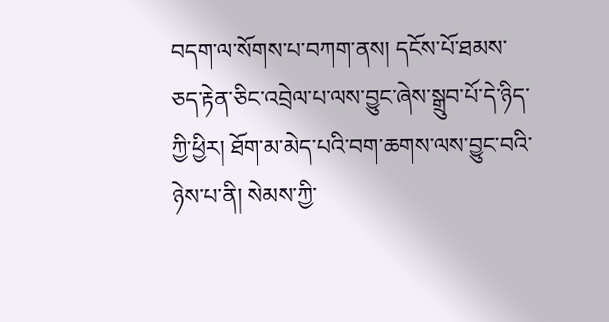བདག་ལ་སོགས་པ་བཀག་ནས། དངོས་པོ་ཐམས་ཅད་རྟེན་ཅིང་འབྲེལ་པ་ལས་བྱུང་ཞེས་སྒྲུབ་པོ་དེ་ཉིད་ཀྱི་ཕྱིར། ཐོག་མ་མེད་པའི་བག་ཆགས་ལས་བྱུང་བའི་ཉེས་པ་ནི། སེམས་ཀྱི་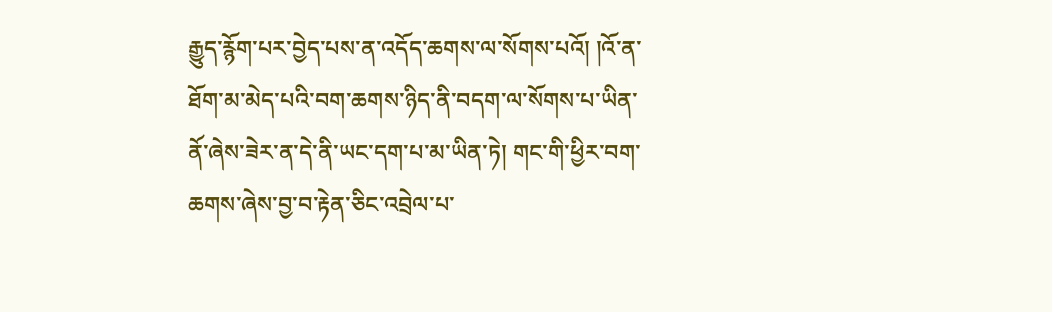རྒྱུད་རྙོག་པར་བྱེད་པས་ན་འདོད་ཆགས་ལ་སོགས་པའོ། །འོ་ན་ཐོག་མ་མེད་པའི་བག་ཆགས་ཉིད་ནི་བདག་ལ་སོགས་པ་ཡིན་ནོ་ཞེས་ཟེར་ན་དེ་ནི་ཡང་དག་པ་མ་ཡིན་ཏེ། གང་གི་ཕྱིར་བག་ཆགས་ཞེས་བྱ་བ་རྟེན་ཅིང་འབྲེལ་པ་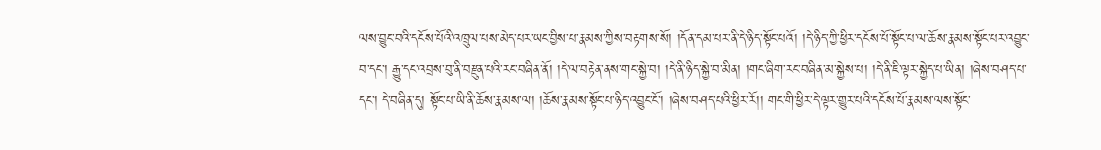ལས་བྱུང་བའི་དངོས་པོའི་འཁྲུལ་པས་མེད་པར་ཡང་བྱིས་པ་རྣམས་ཀྱིས་བརྟགས་སོ། །དོན་དམ་པར་ནི་དེ་ཉིད་སྟོང་པའོ། །དེ་ཉིད་ཀྱི་ཕྱིར་དངོས་པོ་སྟོང་པ་ལ་ཆོས་རྣམས་སྟོང་པར་འབྱུང་བ་དང་། རྒྱུ་དང་འབྲས་བུ་ནི་བརྫུན་པའི་རང་བཞིན་ནོ། །དེ་ལ་བརྟེན་ནས་གང་སྐྱེ་བ། །དེ་ནི་ཉིད་སྐྱེ་བ་མིན། །གང་ཞིག་རང་བཞིན་མ་སྐྱེས་པ། །དེ་ནི་ཇི་ལྟར་སྐྱེད་པ་ཡིན། །ཞེས་བཤད་པ་དང་། དེ་བཞིན་དུ། སྟོང་པ་ཡི་ནི་ཆོས་རྣམས་ལ། །ཆོས་རྣམས་སྟོང་པ་ཉིད་འབྱུང་ངོ་། །ཞེས་བཤད་པའི་ཕྱིར་རོ།། གང་གི་ཕྱིར་དེ་ལྟར་གྱུར་པའི་དངོས་པོ་རྣམས་ལས་སྟོང་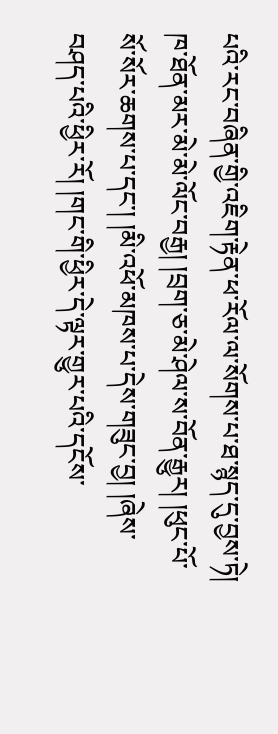པའི་རང་བཞིན་གྱི་འཇིག་རྟེན་ཕ་རོལ་ལ་སོགས་པ་ཐ་སྙད་དུ་བྱས་ཏེ། ཁ་ཐོན་མར་མེ་མེ་ལོང་བརྒྱ། །བྲག་ཅ་མེ་ཤེལ་ས་བོན་རྒྱུར། །ཕུང་པོ་སོ་སོར་ཆགས་པ་དང་། །མི་འཕོ་མཁས་པ་དེས་གཟུང་བྱ། །ཞེས་བཤད་པའི་ཕྱིར་རོ། །གང་གི་ཕྱིར་དེ་ལྟར་གྱུར་པའི་དངོས་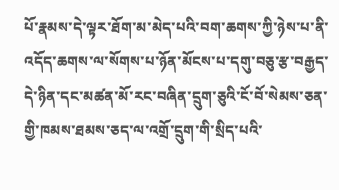པོ་རྣམས་དེ་ལྟར་ཐོག་མ་མེད་པའི་བག་ཆགས་ཀྱི་ཉེས་པ་ནི་འདོད་ཆགས་ལ་སོགས་པ་ཉོན་མོངས་པ་དགུ་བཅུ་རྩ་བརྒྱད་དེ་ཉིན་དང་མཚན་མོ་རང་བཞིན་དྲུག་ཅུའི་ངོ་བོ་སེམས་ཅན་གྱི་ཁམས་ཐམས་ཅད་ལ་འགྲོ་དྲུག་གི་སྲིད་པའི་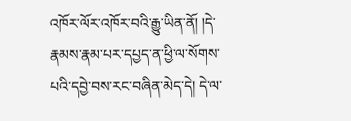འཁོར་ལོར་འཁོར་བའི་རྒྱུ་ཡིན་ནོ། །དེ་རྣམས་རྣམ་པར་དཔྱད་ན་ཕྱི་ལ་སོགས་པའི་དབྱེ་བས་རང་བཞིན་མེད་དེ། དེ་ལ་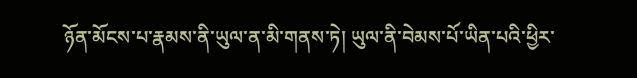ཉོན་མོངས་པ་རྣམས་ནི་ཡུལ་ན་མི་གནས་ཏེ། ཡུལ་ནི་བེམས་པོ་ཡིན་པའི་ཕྱིར་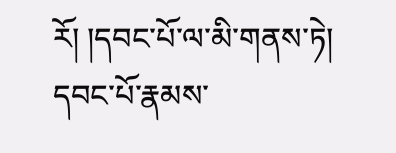རོ། །དབང་པོ་ལ་མི་གནས་ཏེ། དབང་པོ་རྣམས་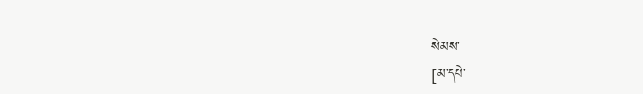སེམས་
[མ་དཔེ་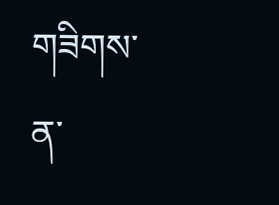གཟིགས་ན་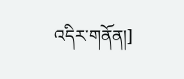འདིར་གནོན།]